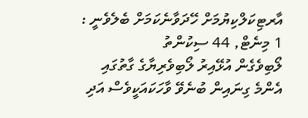އާރޓިކަލްކިޔުމަށް ހޭދަވާނެކަމަށް ބެލެވެނީ : 1 މިނެޓް, 44 ސިކުންތު
ލޯބިވެގެން އުޅޭއިރު ލޯބިވެރިޔާގެ ގާތުގައި އެންމެ ގިނައިން ބުނެވޭ ވާހަކައަކީވެސް އަދި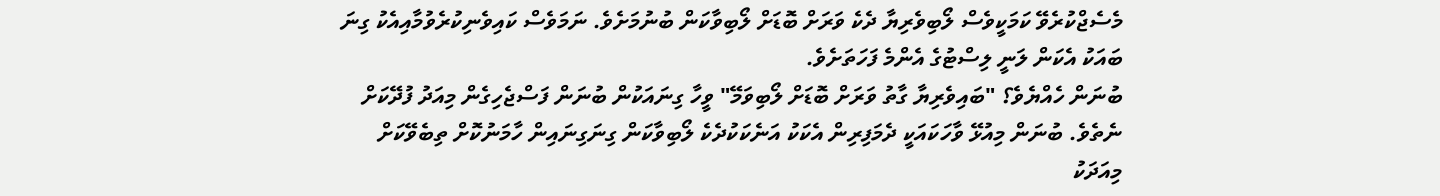މެސެޖްކުރެވޭ ކަމަކީވެސް ލޯބިވެރިޔާ ދެކެ ވަރަށް ބޮޑަށް ލޯބިވާކަން ބުނުމަށެވެ. ނަމަވެސް ކައިވެނިކުރެވުމާއިއެކު ގިނަ ބައަކު އެކަން ލަނީ ލިސްޓުގެ އެންމެ ފަހަތަށެވެ.
ބުނަން ހެއްޔެވެ؟ "ބައިވެރިޔާ ގާތު ވަރަށް ބޮޑަށް ލޯބިވަމޭ" ވީހާ ގިނައަކުން ބުނަން ފަސްޖެހިގެން މިއަދު ފުދޭކަށް ނެތެވެ. ބުނަން މިއުޅޭ ވާހަކައަކީ ދެމަފިރިން އެކަކު އަނެކަކުދެކެ ލޯބިވާކަން ގިނަގިނައިން ހާމަނުކޮށް ތިބެވޭކަށް މިއަދަކު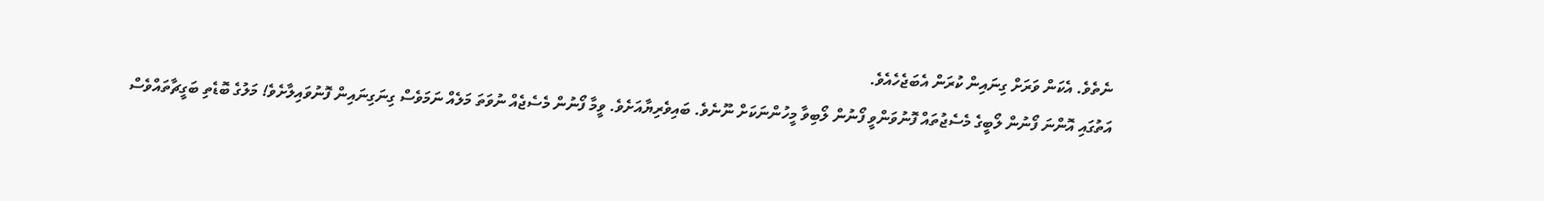ނެތެވެ. އެކަން ވަރަށް ގިނައިން ކުރަން އެބަޖެހެއެވެ.
އަތުގައި އޮންނަ ފޯނުން ލޯބީގެ މެސެޖުތައް ފޮނުވަންވީ ފޯނުން ލޯބިވާ މީހުންނަކަށް ނޫނެވެ. ބައިވެރިޔާއަށެވެ. ވީމާ ފޯނުން މެސެޖެއް ނުވަތަ މަލެއް ނަމަވެސް ގިނަގިނައިން ފޮނުވައިލާށެވެ! މަލުގެ ބޮޑެތި ބަގީޗާތައްވެސް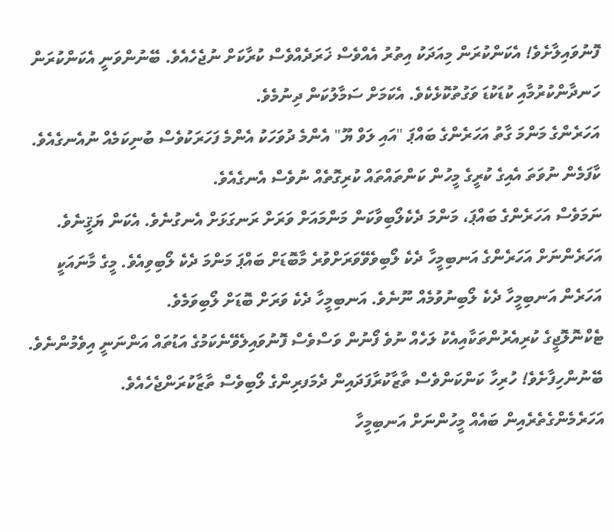ފޮނުވައިލާށެވެ! އެކަންކުރަން މިއަދަކު އިތުރު އެއްވެސް ޚަރަދެއްވެސް ކުރާކަށް ނުޖެހެއެވެ. ބޭނުންވަނީ އެކަންކުރަން ހަނދާންކުރުމާއި ކުޑަކުޑަ ވަގުތުކޮޅެކެވެ. އެކަމަށް ސަމާލުކަން ދިނުމެވެ.
އަހަރެންގެ މަންމަ ގާތު އަހަރެންގެ ބައްޕަ "އައި ލަވް ޔޫ" އެންމެ ދުވަހަކު އެންމެ ފަހަރަކުވެސް ބުނިކަމެއް ނުއެނގެއެވެ. ކާފަމެން ނުވަތަ އެއިގެ ކުރީގެ މީހުން ކަންތައްތައް ކުރިގޮތެއް ނުވެސް އެނގެއެވެ.
ނަމަވެސް އަހަރެންގެ ބައްޕަ، މަންމަ ދެކެލޯބިވާކަން މަންމައަށް ވަރަށް ރަނގަޅަށް އެނގުނެވެ. އެކަން ޔަޤީނެވެ. އަހަރެންނަށް އަހަރެންގެ އަނބިމީހާ ދެކެ ލޯބިވެވޭވަރަށްވުރެ މާބޮޑަށް ބައްޕަ މަންމަ ދެކެ ލޯބިވިއެވެ. މީގެ މާނައަކީ އަހަރެން އަނބިމީހާ ދެކެ ލޯބިނުވުމެއް ނޫނެވެ. އަނބިމީހާ ދެކެ ވަރަށް ބޮޑަށް ލޯބިވަމެވެ.
ޓެކްނޮލޮޖީގެ ކުރިއެރުންތަކާއިއެކު ލަހެއް ނުވެ ފޯނުން ވަސްވެސް ފޮނުވައިލެވޭނެކަމުގެ އަޑުތައް އަންނަނީ އިވެމުންނެވެ. ބޭނުންހިފާށެވެ! ހުރިހާ ކަންކަންވެސް ތާޒާކުރާފަދައިން ދެމަފރިންގެ ލޯބިވެސް ތާޒާކުރަންޖެހެއެވެ.
އަހަރެމެންގެތެރެއިން ބައެއް މީހުންނަށް އަނބިމީހާ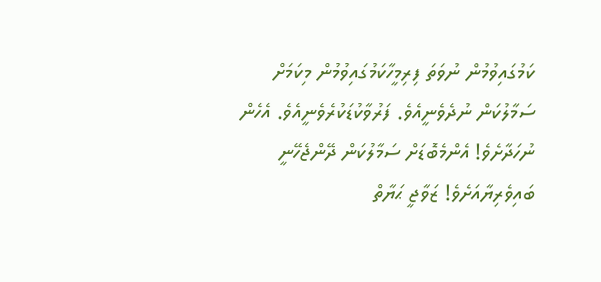ކަމުގައިވުމުން ނުވަތަ ފިރިމީހާކަމުގައިވުމުން މިކަމަށް ސަމާލުކަން ނުދެވެނީއެވެ. ފަރުވާކުޑަކުރެވެނީއެވެ. އެހެން ނުހަދާށެވެ! އެންމެބޮޑަށް ސަމާލުކަން ދޭންޖެހޭނީ ބައިވެރިޔާއަށެވެ! ޒަވާޖީ ޙަޔާތް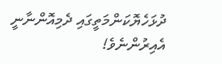ދުޅަހެޔޮކަންމަތީގައި ދެމިއޮންނާނީ އެއިރުންނެވެ!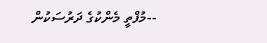--މުފްތީ މެންކުގެ ދަރުސަކުން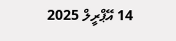14 އޭޕްރީލް 2025